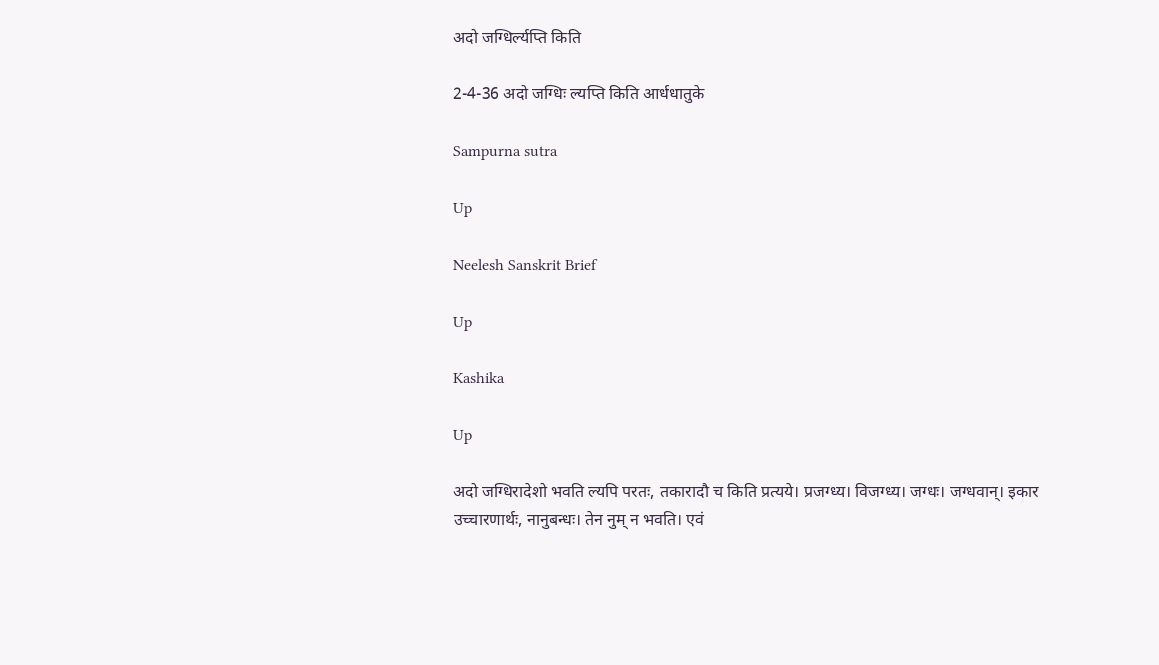अदो जग्धिर्ल्यप्ति किति

2-4-36 अदो जग्धिः ल्यप्ति किति आर्धधातुके

Sampurna sutra

Up

Neelesh Sanskrit Brief

Up

Kashika

Up

अदो जग्धिरादेशो भवति ल्यपि परतः, तकारादौ च किति प्रत्यये। प्रजग्ध्य। विजग्ध्य। जग्धः। जग्धवान्। इकार उच्चारणार्थः, नानुबन्धः। तेन नुम् न भवति। एवं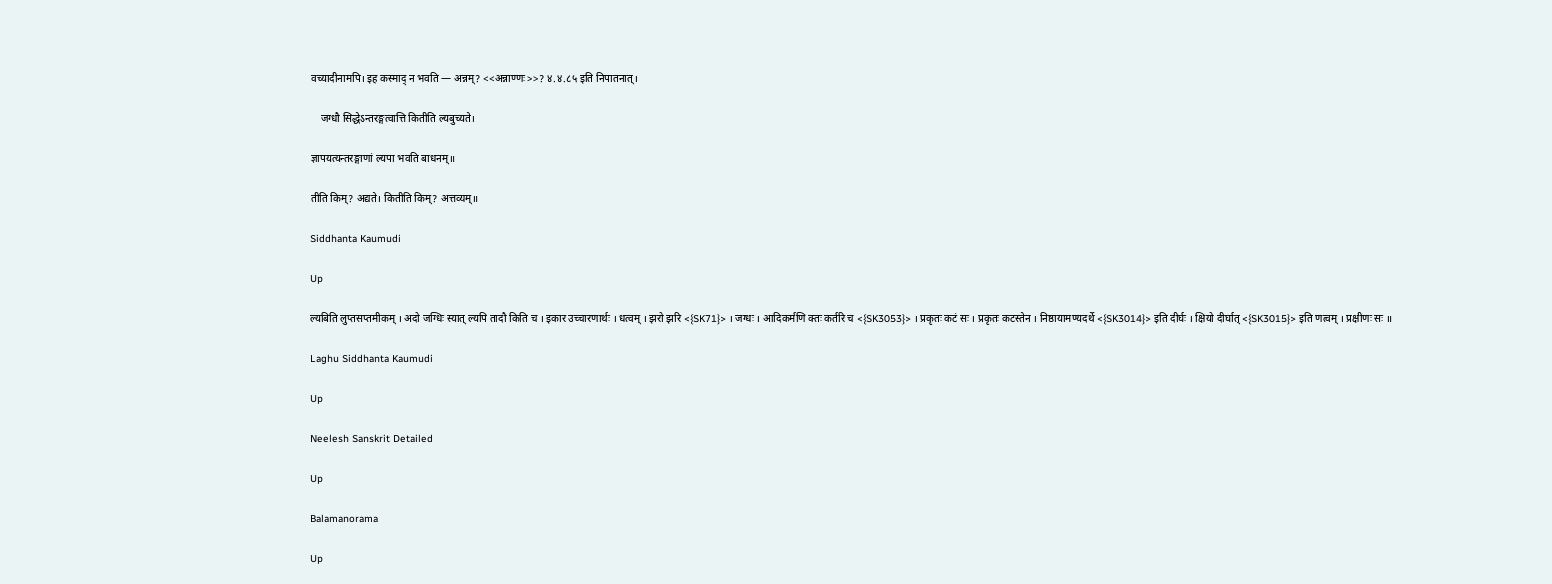वच्यादीनामपि। इह कस्माद् न भवति — अन्नम्? <<अन्नाण्णः>>? ४.४.८५ इति निपातनात्।

    जग्धौ सिद्धेऽन्तरङ्गत्वात्ति कितीति ल्यबुच्यते।

ज्ञापयत्यन्तरङ्गाणां ल्यपा भवति बाधनम्॥

तीति किम्? अद्यते। कितीति किम्? अत्तव्यम्॥

Siddhanta Kaumudi

Up

ल्यबिति लुप्तसप्तमीकम् । अदो जग्धिः स्यात् ल्यपि तादौ किति च । इकार उच्चारणार्थः । धत्वम् । झरो झरि <{SK71}> । जग्धः । आदिकर्मणि क्तः कर्तरि च <{SK3053}> । प्रकृतः कटं सः । प्रकृतः कटस्तेन । निष्ठायामण्यदर्थे <{SK3014}> इति दीर्घः । क्षियो दीर्घात् <{SK3015}> इति णत्वम् । प्रक्षीणः सः ॥

Laghu Siddhanta Kaumudi

Up

Neelesh Sanskrit Detailed

Up

Balamanorama

Up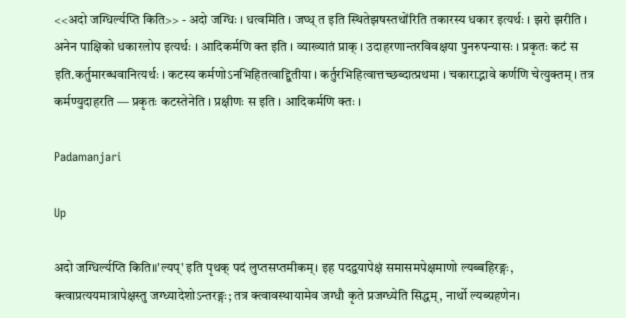<<अदो जग्धिर्ल्यप्ति किति>> - अदो जग्धिः । धत्वमिति । जघ्ध् त इति स्थितेझषस्तथो॑रिति तकारस्य धकार इत्यर्थः । झरो झरीति । अनेन पाक्षिको धकारलोप इत्यर्थः । आदिकर्मणि क्त इति । व्याख्यातं प्राक् । उदाहरणान्तरविवक्षया पुनरुपन्यासः । प्रकृतः कटं स इति.कर्तुमारब्धवानित्यर्थः । कटस्य कर्मणोऽनभिहितत्वाद्द्वितीया । कर्तुरभिहित्वात्तच्छब्दात्प्रथमा । चकाराद्भावे कर्णणि चेत्युक्तम् । तत्र कर्मण्युदाहरति — प्रकृतः कटस्तेनेति । प्रक्षीणः स इति । आदिकर्मणि क्तः ।

Padamanjari

Up

अदो जग्धिर्ल्यप्ति किति॥'ल्यप्' इति पृथक् पदं लुप्तसप्तमीकम्। इह पदद्वयापेक्षं समासमपेक्षमाणो ल्यब्बहिरङ्गः, क्त्वाप्रत्ययमात्रापेक्षस्तु जग्ध्यादेशोऽन्तरङ्गः; तत्र क्त्वावस्थायामेव जग्धौ कृते प्रजग्ध्येति सिद्धम्, नार्थो ल्यब्ग्रहणेन।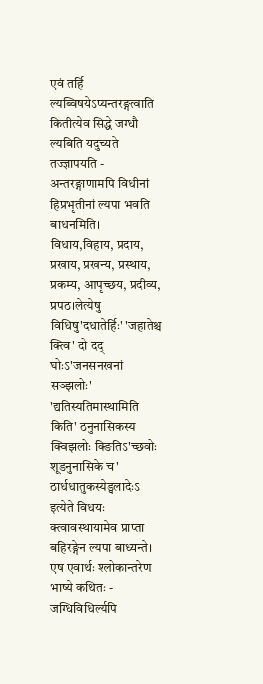एवं तर्हि ल्यब्विषयेऽप्यन्तरङ्गत्वाति कितीत्येव सिद्धे जग्धौ ल्यबिति यदुच्यते तज्ज्ञापयति - अन्तरङ्गाणामपि विधीनां हिप्रभृतीनां ल्यपा भवति बाधनमिति। विधाय,विहाय, प्रदाय, प्रखाय, प्रखन्य, प्रस्थाय, प्रकम्य, आपृच्छय, प्रदीव्य, प्रपठ।लेत्येषु विधिषु'दधातेर्हिः' 'जहातेश्च क्त्वि' दो दद् घोःऽ'जनसनखनां सञ्झलोः' 'द्यतिस्यतिमास्थामिति किति' ठनुनासिकस्य क्विझलोः क्ङितिऽ'च्छवोः शूडनुनासिके च' ठार्धधातुकस्येड्वलादेःऽ इत्येते विधयः क्त्वावस्थायामेव प्राप्ता बहिरङ्गेन ल्यपा बाध्यन्ते। एष एवार्थः श्लोकान्तरेण भाष्ये कथितः - जग्धिविधिर्ल्यपि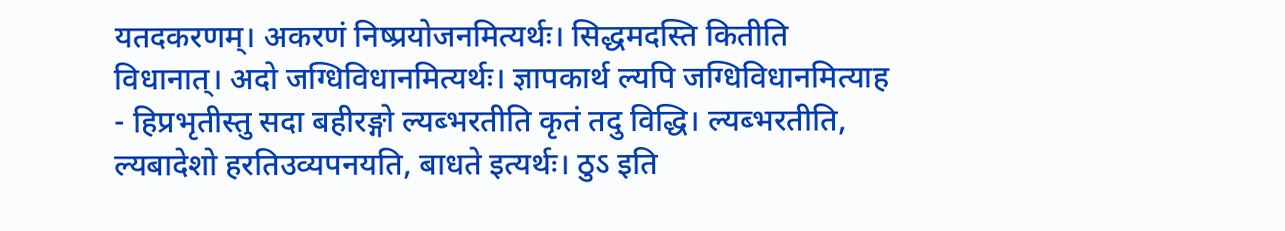यतदकरणम्। अकरणं निष्प्रयोजनमित्यर्थः। सिद्धमदस्ति कितीति विधानात्। अदो जग्धिविधानमित्यर्थः। ज्ञापकार्थ ल्यपि जग्धिविधानमित्याह - हिप्रभृतीस्तु सदा बहीरङ्गो ल्यब्भरतीति कृतं तदु विद्धि। ल्यब्भरतीति, ल्यबादेशो हरतिउव्यपनयति, बाधते इत्यर्थः। ठुऽ इति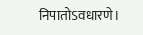निपातोऽवधारणे।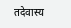तदेवास्य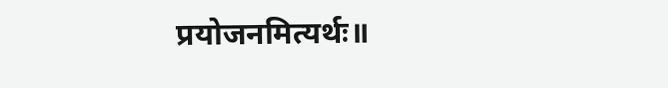प्रयोजनमित्यर्थः॥